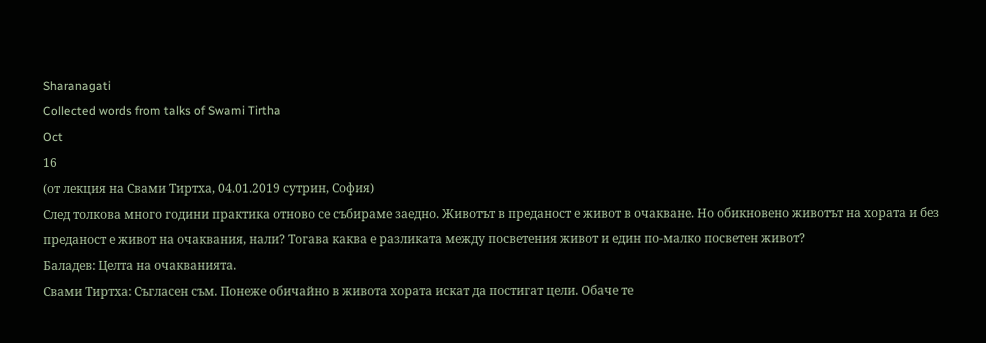Sharanagati
Collected words from talks of Swami Tirtha
Oct
16
(от лекция на Свами Тиртха, 04.01.2019 сутрин, София)
След толкова много години практика отново се събираме заедно. Животът в преданост е живот в очакване. Но обикновено животът на хората и без преданост е живот на очаквания, нали? Тогава каква е разликата между посветения живот и един по-малко посветен живот?
Баладев: Целта на очакванията.
Свами Тиртха: Съгласен съм. Понеже обичайно в живота хората искат да постигат цели. Обаче те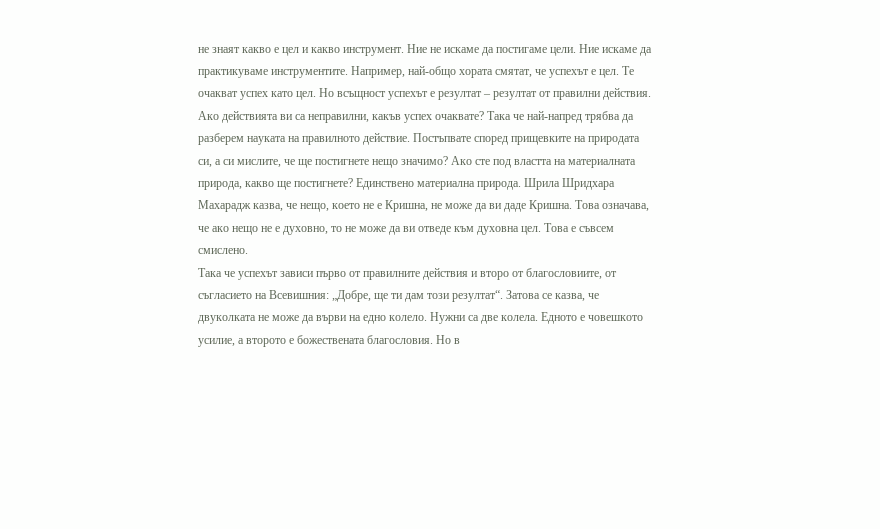не знаят какво е цел и какво инструмент. Ние не искаме да постигаме цели. Ние искаме да практикуваме инструментите. Например, най-общо хората смятат, че успехът е цел. Те очакват успех като цел. Но всъщност успехът е резултат – резултат от правилни действия. Ако действията ви са неправилни, какъв успех очаквате? Така че най-напред трябва да разберем науката на правилното действие. Постъпвате според прищевките на природата си, а си мислите, че ще постигнете нещо значимо? Ако сте под властта на материалната природа, какво ще постигнете? Единствено материална природа. Шрила Шридхара Махарадж казва, че нещо, което не е Кришна, не може да ви даде Кришна. Това означава, че ако нещо не е духовно, то не може да ви отведе към духовна цел. Това е съвсем смислено.
Така че успехът зависи първо от правилните действия и второ от благословиите, от съгласието на Всевишния: „Добре, ще ти дам този резултат“. Затова се казва, че двуколката не може да върви на едно колело. Нужни са две колела. Едното е човешкото усилие, а второто е божествената благословия. Но в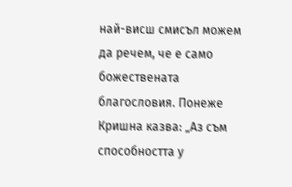най-висш смисъл можем да речем, че е само божествената благословия. Понеже Кришна казва: „Аз съм способността у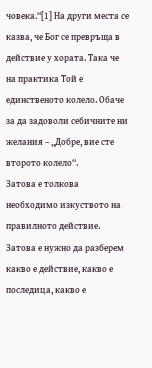човека.“[1] На други места се казва, че Бог се превръща в действие у хората. Така че на практика Той е единственото колело. Обаче за да задоволи себичните ни желания – „Добре, вие сте второто колело“.
Затова е толкова необходимо изкуството на правилното действие. Затова е нужно да разберем какво е действие, какво е последица, какво е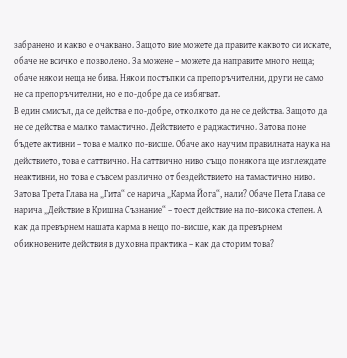забранено и какво е очаквано. Защото вие можете да правите каквото си искате, обаче не всичко е позволено. За можене – можете да направите много неща; обаче някои неща не бива. Някои постъпки са препоръчителни, други не само не са препоръчителни, но е по-добре да се избягват.
В един смисъл, да се действа е по-добре, отколкото да не се действа. Защото да не се действа е малко тамастично. Действието е раджастично. Затова поне бъдете активни – това е малко по-висше. Обаче ако научим правилната наука на действието, това е саттвично. На саттвично ниво също понякога ще изглеждате неактивни, но това е съвсем различно от бездействието на тамастично ниво. Затова Трета Глава на „Гита“ се нарича „Карма Йога“, нали? Обаче Пета Глава се нарича „Действие в Кришна Съзнание“ – тоест действие на по-висока степен. А как да превърнем нашата карма в нещо по-висше, как да превърнем обикновените действия в духовна практика – как да сторим това?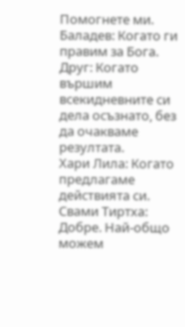Помогнете ми.
Баладев: Когато ги правим за Бога.
Друг: Когато вършим всекидневните си дела осъзнато, без да очакваме резултата.
Хари Лила: Когато предлагаме действията си.
Свами Тиртха: Добре. Най-общо можем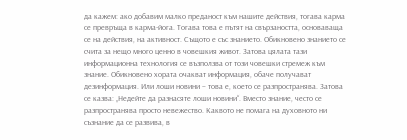да кажем: ако добавим малко преданост към нашите действия, тогава карма се превръща в карма-йога. Тогава това е пътят на свързаността, основаваща се на действия, на активност. Същото е със знанието. Обикновено знанието се счита за нещо много ценно в човешкия живот. Затова цялата тази информационна технология се възползва от този човешки стремеж към знание. Обикновено хората очакват информация, обаче получават дезинформация. Или лоши новини – това е, което се разпространява. Затова се казва: „Недейте да разнасяте лоши новини“. Вместо знание, често се разпространява просто невежество. Каквото не помага на духовното ни съзнание да се развива, в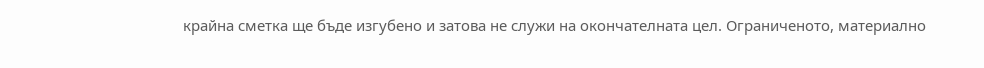крайна сметка ще бъде изгубено и затова не служи на окончателната цел. Ограниченото, материално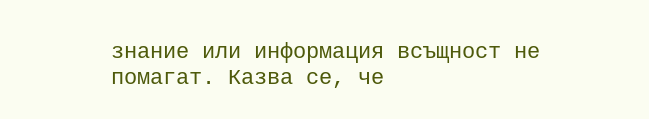знание или информация всъщност не помагат. Казва се, че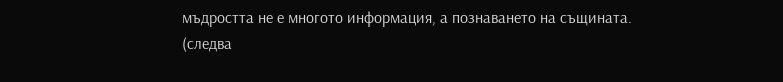мъдростта не е многото информация, а познаването на същината.
(следва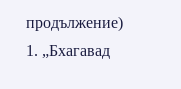продължение)
1. „Бхагавад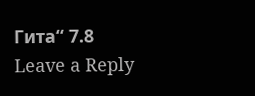Гита“ 7.8
Leave a Reply